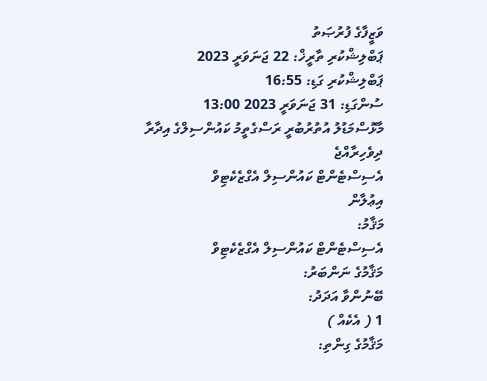ވަޒީފާގެ ފުރުޞަތު
ޕަބްލިޝްކުރި ތާރީޚް: 22 ޖަނަވަރީ 2023
ޕަބްލިޝްކުރި ގަޑި: 16:55
ސުންގަޑި: 31 ޖަނަވަރީ 2023 13:00
މާޅޮސްމަޑުލު އުތުރުބުރީ ރަސްގެތީމު ކައުންސިލްގެ އިދާރާ
ދިވެހިރާއްޖެ
އެސިސްޓެންޓް ކައުންސިލް އެގްޒެކެޓިވް
އިޢުލާން
މަޤާމު:
އެސިސްޓެންޓް ކައުންސިލް އެގްޒެކެޓިވް
މަޤާމުގެ ނަންބަރު:
ބޭނުންވާ އަދަދު:
1 ( އެކެއް )
މަޤާމުގެ ގިންތި: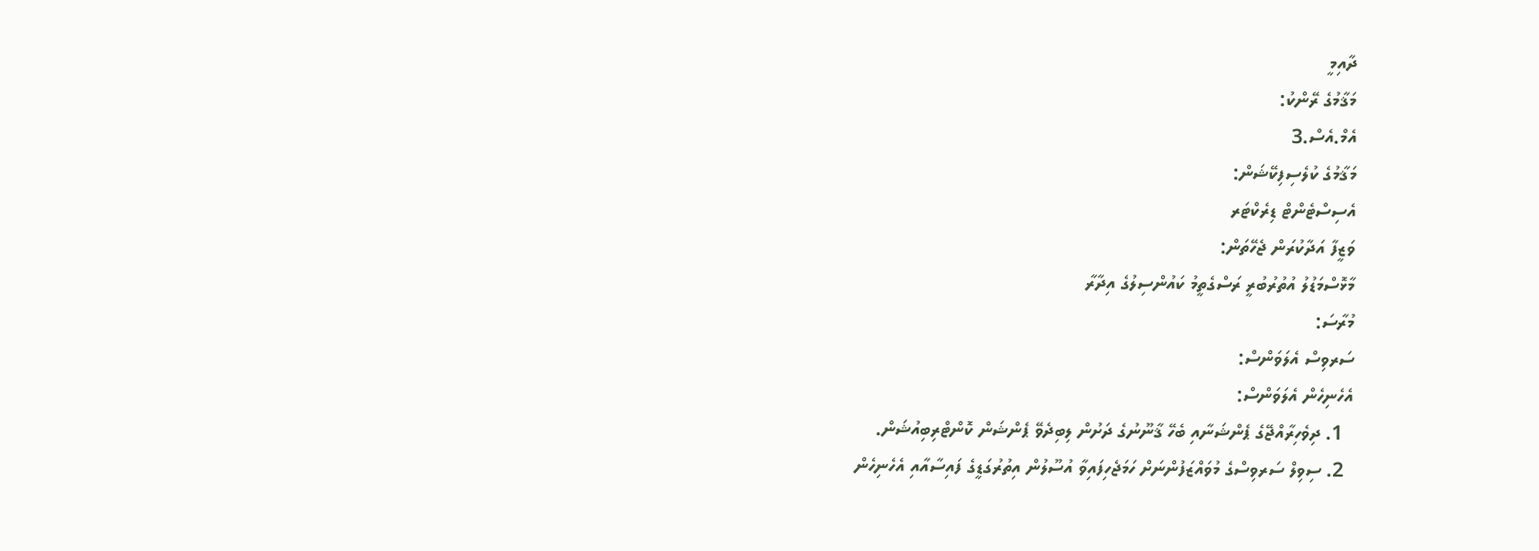ދާއިމީ
މަޤާމުގެ ރޭންކު:
އެމް.އެސް.3
މަޤާމުގެ ކުލެސިފިކޭޝަން:
އެސިސްޓެންޓް ޑިރެކްޓަރ
ވަޒީފާ އަދާކުރަން ޖެހޭތަން:
މާޅޮސްމަޑުލު އުތުރުބުރީ ރަސްގެތީމު ކައުންސިލުގެ އިދާރާ
މުރާސަ:
ސަރވިސް އެލަވަންސް:
އެހެނިހެން އެލަވަންސް:
  1. ދިވެހިރާއްޖޭގެ ޕެންޝަނާއި ބެހޭ ޤާނޫނުގެ ދަށުން ލިބިދެވޭ ޕެންޝަން ކޮންޓްރިބިއުޝަން.
  2. ސިވިލް ސަރވިސްގެ މުވައްޒަފުންނަށް ހަމަޖެހިފައިވާ އުސޫލުން އިތުރުގަޑީގެ ފައިސާއާއި އެހެނިހެން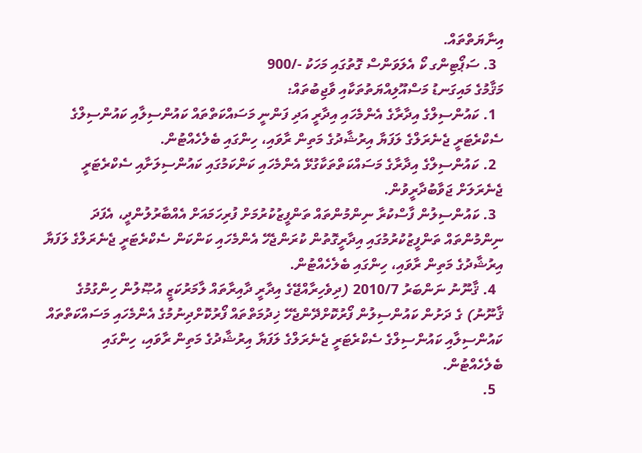އިނާޔަތްތައް.
  3. ސަޕޯޓިންގ ކޯ އެލަވަންސް ގޮތުގައި މަހަކު -/900
މަޤާމުގެ މައިގަނޑު މަސްއޫލިއްޔަތުތަކާއި ވާޖިބުތައް:
  1. ކައުންސިލްގެ އިދާރާގެ އެންމެހައި އިދާރީ އަދި ފަންނީ މަސައްކަތްތައް ކައުންސިލާއި ކައުންސިލްގެ ސެކްރެޓަރީ ޖެނެރަލްގެ ލަފަޔާ އިރުޝާދުގެ މަތިން ރާވައި، ހިންގައި ބެލެހެއްޓުން.
  2. ކައުންސިލްގެ އިދާރާގެ މަސައްކަތްތަކާގުޅޭ އެންމެހައި ކަންކަމުގައި ކައުންސިލަށާއި ސެކްރެޓަރީ ޖެނެރަލަށް ޖަވާބުދާރީވުން.
  3. ކައުންސިލުން ފާސްކުރާ ނިންމުންތައް ތަންފީޒުކުރުމަށް ފުރިހަމައަށް އެއްބާރުލުންދީ، އެފަދަ ނިންމުންތައް ތަންފީޒުކުރުމުގައި އިދާރީގޮތުން ކުރަންޖެހޭ އެންމެހައި ކަންކަން ސެކްރެޓަރީ ޖެނެރަލްގެ ލަފަޔާ އިރުޝާދުގެ މަތިން ރާވައި، ހިންގައި ބެލެހެއްޓުން.
  4. ޤާނޫނު ނަންބަރު 2010/7 (ދިވެހިރާއްޖޭގެ އިދާރީ ދާއިރާތައް ލާމަރުކަޒީ އުޞޫލުން ހިންގުމުގެ ޤާނޫނު) ގެ ދަށުން ކައުންސިލުން ފޯރުކޮށްދޭންޖެހޭ ޚިދުމަތްތައް ފޯރުކޮށްދިނުމުގެ އެންމެހައި މަސައްކަތްތައް ކައުންސިލާއި ކައުންސިލްގެ ސެކްރެޓަރީ ޖެނެރަލްގެ ލަފަޔާ އިރުޝާދުގެ މަތިން ރާވައި، ހިންގައި ބެލެހެއްޓުން.
  5.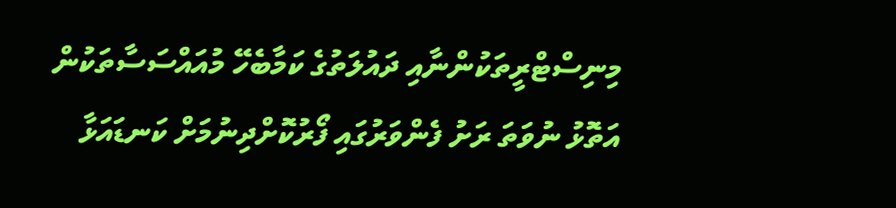މިނިސްޓްރީތަކުންނާއި ދައުލަތުގެ ކަމާބެހޭ މުއައްސަސާތަކުން އަތޮޅު ނުވަތަ ރަށު ފެންވަރުގައި ފޯރުކޮށްދިނުމަށް ކަނޑައަޅާ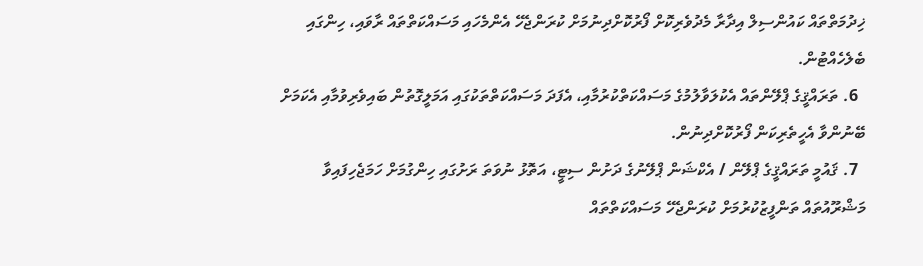ޚިދުމަތްތައް ކައުންސިލް އިދާރާ މެދުވެރިކޮށް ފޯރުކޮށްދިނުމަށް ކުރަންޖެހޭ އެންމެހައި މަސައްކަތްތައް ރާވައި، ހިންގައި ބެލެހެއްޓުން.
  6. ތަރައްޤީގެ ޕްލޭންތައް އެކުލަވާލުމުގެ މަސައްކަތްކުރުމާއި، އެފަދަ މަސައްކަތްތަކުގައި އަމަލީގޮތުން ބައިވެރިވުމާއި އެކަމަށް ބޭނުންވާ އެހީތެރިކަން ފޯރުކޮށްދިނުން.
  7. ޤައުމީ ތަރައްޤީގެ ޕްލޭން / އެކްޝަން ޕްލޭނުގެ ދަށުން ސިޓީ، އަތޮޅު ނުވަތަ ރަށުގައި ހިންގުމަށް ހަމަޖެހިފައިވާ މަޝްރޫއުތައް ތަންފީޒުކުރުމަށް ކުރަންޖެހޭ މަސައްކަތްތައް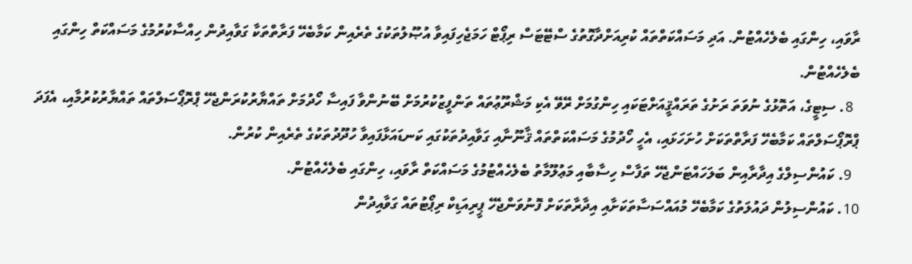ރާވައި، ހިންގައި ބެލެހެއްޓުން. އަދި މަސައްކަތްތައް ކުރިއަށްދާގޮތުގެ ސްޓޭޓަސް ރިޕޯޓް ހަމަޖެހިފައިވާ އުޞޫލުތަކުގެ ތެރެއިން ކަމާބެހޭ ފަރާތްތަކާ ގަވާއިދުން ހިއްސާކުރުމުގެ މަސައްކަތް ހިންގައި ބެލެހެއްޓުން.
  8. ސިޓީގެ، އަތޮޅުގެ ނުވަތަ ރަށުގެ ތަރައްޤީއަށްޓަކައި ހިންގުމަށް ރޭވޭ އެކި މަޝްރޫޢުތައް ތަންފީޒުކުރުމަށް ބޭނުންވާ ފައިސާ ހޯދުމަށް ތައްޔާރުކުރަންޖެހޭ ޕްރޮޕޯސަލްތައް ތައްޔާރުކުރުމާއި، އެފަދަ ޕްރޮޕޯސަލްތައް ކަމާބެހޭ ފަރާތްތަކަށް ހުށަހަޅައި، އެހީ ހޯދުމުގެ މަސައްކަތްތައް ޤާނޫނާއި ގަވާއިދުތަކުގައި ކަނޑައަޅާފައިވާ ހުދޫދުތަކުގެ ތެރެއިން ކުރުން.
  9. ކައުންސިލްގެ އިދާރާއިން ބަލަހައްޓަންޖެހޭ ތަފާސް ހިސާބާއި މަޢުލޫމާތު ބެލެހެއްޓުމުގެ މަސައްކަތް ރާވައި، ހިންގައި ބެލެހެއްޓުން.
10. ކައުންސިލުން ދައުލަތުގެ ކަމާބެހޭ މުއައްސަސާތަކަށާއި އިދާރާތަކަށް ފޮނުވަންޖެހޭ ޕީރިއަޑިކް ރިޕޯޓުތައް ގަވާއިދުން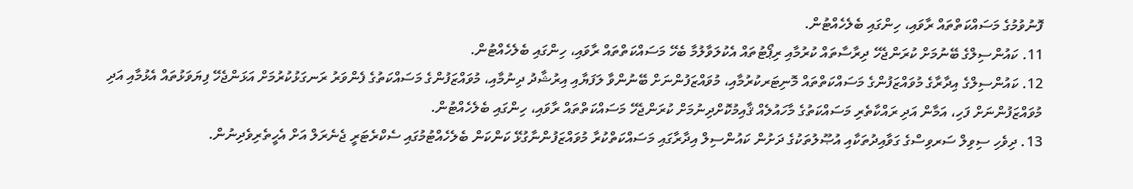ފޮނުވުމުގެ މަސައްކަތްތައް ރާވައި، ހިންގައި ބެލެހެއްޓުން.
11. ކައުންސިލްގެ ބޭނުމަށް ކުރަންޖެހޭ ދިރާސާތައް ކުރުމާއި ރިޕޯޓުތައް އެކުލަވާލުމާ ބެހޭ މަސައްކަތްތައް ރާވައި، ހިންގައި ބެލެހެއްޓުން.
12. ކައުންސިލްގެ އިދާރާގެ މުވައްޒަފުންގެ މަސައްކަތްތައް މޮނިޓަރކުރުމާއި، މުވައްޒަފުންނަށް ބޭނުންވާ ލަފަޔާއި އިރުޝާދު ދިނުމާއި، މުވައްޒަފުންގެ މަސައްކަތުގެ ފެންވަރު ރަނގަޅުކުރުމަށް އަޅަންޖެހޭ ފިޔަވަޅުތައް އެޅުމާއި އަދި މުވައްޒަފުންނަށް ފަހި، އަމާން އަދި ރައްކާތެރި މަސައްކަތުގެ މާހައުލެއް ޤާއިމުކޮށްދިނުމަށް ކުރަންޖެހޭ މަސައްކަތްތައް ރާވައި، ހިންގައި ބެލެހެއްޓުން.
13. ދިވެހި ސިވިލް ސަރވިސްގެ ގަވާއިދުތަކާއި އުޞޫލުތަކުގެ ދަށުން ކައުންސިލް އިދާރާގައި މަސައްކަތްކުރާ މުވައްޒަފުންނާގުޅޭ ކަންކަން ބެލެހެއްޓުމުގައި ސެކްރެޓަރީ ޖެނެރަލް އަށް އެހީތެރިވެދިނުން.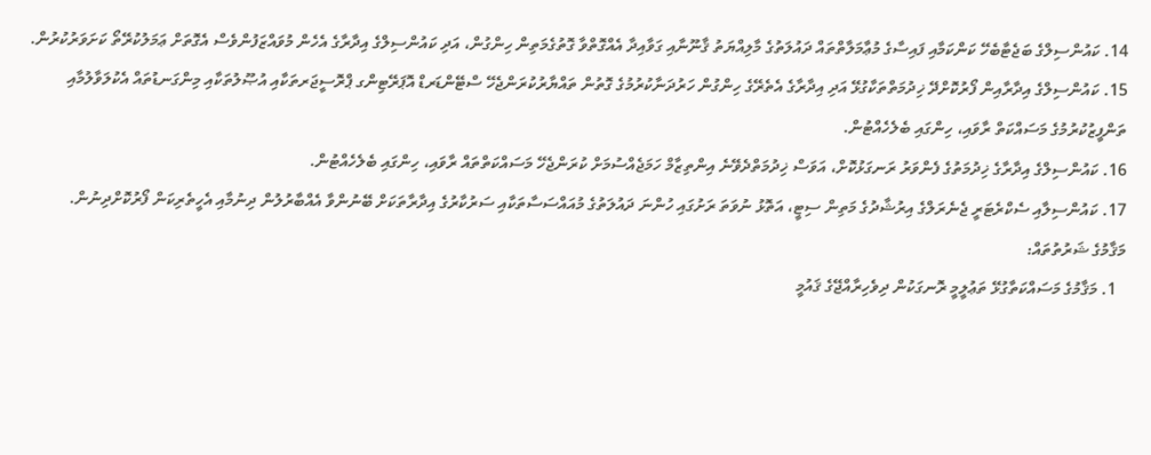14. ކައުންސިލްގެ ބަޖެޓާބެހޭ ކަންކަމާއި ފައިސާގެ މުޢާމަލާތްތައް ދައުލަތުގެ މާލިއްޔަތު ޤާނޫނާއި ގަވާއިދާ އެއްގޮތްވާ ގޮތުގެމަތިން ހިންގުން، އަދި ކައުންސިލްގެ އިދާރާގެ އެހެން މުވައްޒަފުންވެސް އެގޮތަށް ޢަމަލުކުރޭތޯ ކަށަވަރުކުރުން.
15. ކައުންސިލްގެ އިދާރާއިން ފޯރުކޮށްދޭ ޚިދުމަތްތަކާގުޅޭ އަދި އިދާރާގެ އެތެރޭގެ ހިންގުން ހަރުދަނާކުރުމުގެ ގޮތުން ތައްޔާރުކުރަންޖެހޭ ސްޓޭންޑަރޑް އޮޕަރޭޓިންގ ޕްރޮސީޖަރތަކާއި އުޞޫލުތަކާއި މިންގަނޑުތައް އެކުލަވާލުމާއި ތަންފީޒުކުރުމުގެ މަސައްކަތް ރާވައި، ހިންގައި ބެލެހެއްޓުން.
16. ކައުންސިލްގެ އިދާރާގެ ޚިދުމަތުގެ ފެންވަރު ރަނގަޅުކޮށް، އަވަސް ޚިދުމަތްދެވޭނެ އިންތިޒާމް ހަމަޖެއްސުމަށް ކުރަންޖެހޭ މަސައްކަތްތައް ރާވައި، ހިންގައި ބެލެހެއްޓުން.
17. ކައުންސިލާއި ސެކްރެޓަރީ ޖެނެރަލްގެ އިރުޝާދުގެ މަތިން ސިޓީ، އަތޮޅު ނުވަތަ ރަށުގައި ހުންނަ ދައުލަތުގެ މުއައްސަސާތަކާއި ސަރުކާރުގެ އިދާރާތަކަށް ބޭނުންވާ އެއްބާރުލުން ދިނުމާއި އެހީތެރިކަން ފޯރުކޮށްދިނުން.
މަޤާމުގެ ޝަރުތުތައް:
  1. މަޤާމުގެ މަސައްކަތާގުޅޭ ތަޢުލީމީ ރޮނގަކުން ދިވެހިރާއްޖޭގެ ޤައުމީ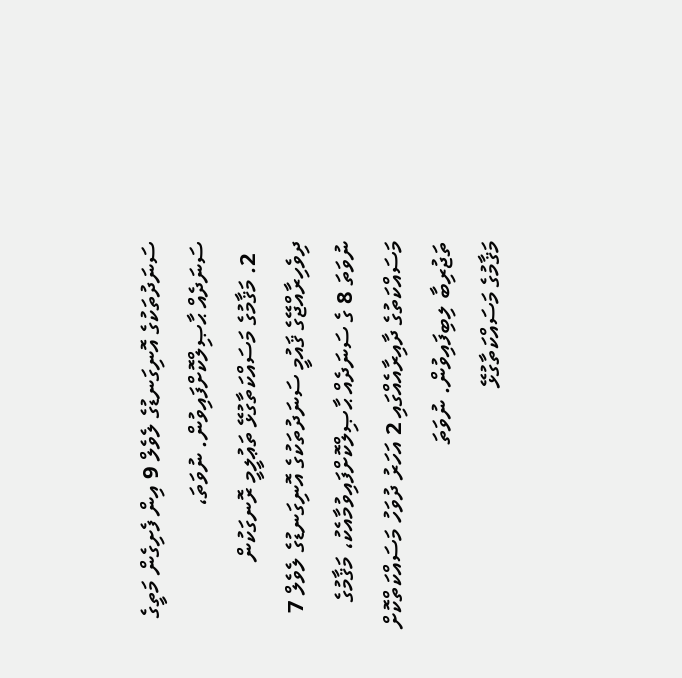ސަނަދުތަކުގެ އޮނިގަނޑުގެ ލެވެލް 9 އިން ފެށިގެން މަތީގެ ސަނަދެއް ޙާޞިލްކޮށްފައިވުން. ނުވަތަ،
  2. މަޤާމުގެ މަސައްކަތާގުޅޭ ތަޢުލީމީ ރޮނގަކުން ދިވެހިރާއްޖޭގެ ޤައުމީ ސަނަދުތަކުގެ އޮނިގަނޑުގެ ލެވެލް 7 ނުވަތަ 8 ގެ ސަނަދެއް ޙާޞިލްކޮށްފައިވުމާއެކު، މަޤާމުގެ މަސައްކަތުގެ ދާއިރާއެއްގައި 2 އަހަރު ދުވަހު މަސައްކަތްކޮށް ތަޖުރިބާ ލިބިފައިވުން. ނުވަތަ
މަޤާމުގެ މަސައްކަތާގުޅޭ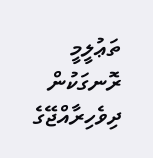ތަޢުލީމީ ރޮނގަކުން ދިވެހިރާއްޖޭގެ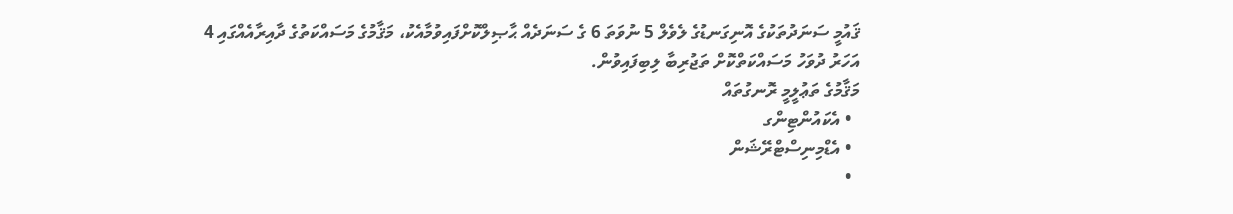ޤައުމީ ސަނަދުތަކުގެ އޮނިގަނޑުގެ ލެވެލް 5 ނުވަތަ 6 ގެ ސަނަދެއް ޙާޞިލްކޮށްފައިވުމާއެކު، މަޤާމުގެ މަސައްކަތުގެ ދާއިރާއެއްގައި 4 އަހަރު ދުވަހު މަސައްކަތްކޮށް ތަޖުރިބާ ލިބިފައިވުން.
މަޤާމުގެ ތަޢުލީމީ ރޮނގުތައް
  • އެކައުންޓިންގ
  • އެޑްމިނިސްޓްރޭޝަން
  •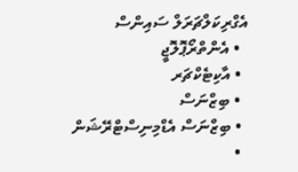އެގްރިކަލްޗަރަލް ސައިންސް
  • އެންތްރޯޕޮލޮޖީ
  • އާކިޓެކްޗަރ
  • ބިޒްނަސް
  • ބިޒްނަސް އެޑްމިނިސްޓްރޭޝަން
  •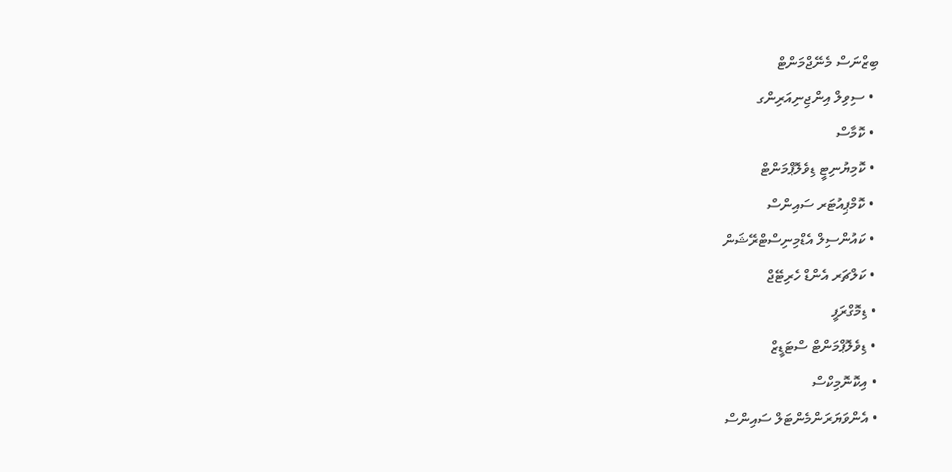ބިޒްނަސް މެނޭޖްމަންޓް
  • ސިވިލް އިންޖިނިއަރިންގ
  • ކޮމާސް
  • ކޮމިޔުނިޓީ ޑިވެލޮޕްމަންޓް
  • ކޮމްޕިއުޓަރ ސައިންސް
  • ކައުންސިލް އެޑްމިނިސްޓްރޭޝަން
  • ކަލްޗަރ އެންޑް ހެރިޓޭޖް
  • ޑިމޮގްރަފީ
  • ޑިވެލޮޕްމަންޓް ސްޓަޑީޒް
  • އިކޮނޮމިކްސް
  • އެންވަޔަރަންމެންޓަލް ސައިންސް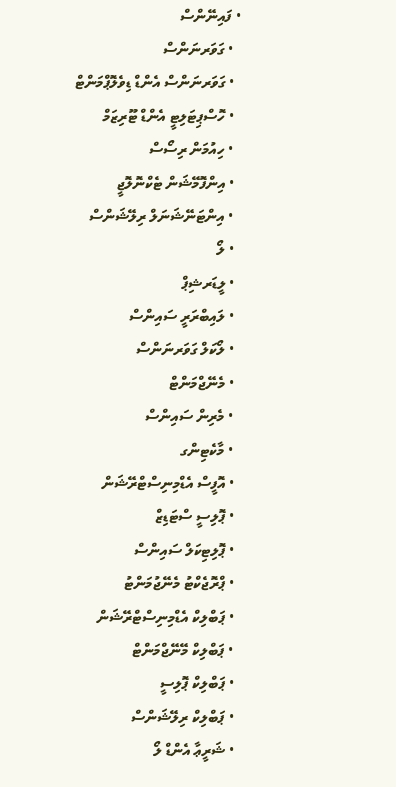• ފައިނޭންސް
  • ގަވަރނަންސް
  • ގަވަރނަންސް އެންޑް ޑިވެލޮޕްމަންޓް
  • ހޮސްޕިޓަލިޓީ އެންޑް ޓޫރިޒަމް
  • ހިއުމަން ރިސޯސް
  • އިންފޮމޭޝަން ޓެކްނޮލޮޖީ
  • އިންޓަނޭޝަނަލް ރިލޭޝަންސް
  • ލޯ
  • ލީޑަރޝިޕް
  • ލައިބްރަރީ ސައިންސް
  • ލޯކަލް ގަވަރނަންސް
  • މެނޭޖްމަންޓް
  • މެރިން ސައިންސް
  • މާކެޓިންގ
  • އޮފީސް އެޑްމިނިސްޓްރޭޝަން
  • ޕޮލިސީ ސްޓަޑިޒް
  • ޕޮލިޓިކަލް ސައިންސް
  • ޕްރޮޖެކްޓު މެނޭޖުމަންޓު
  • ޕަބްލިކް އެޑްމިނިސްޓްރޭޝަން
  • ޕަބްލިކް މޭނޭޖްމަންޓް
  • ޕަބްލިކް ޕޮލިސީ
  • ޕަބްލިކް ރިލޭޝަންސް
  • ޝަރީޢާ އެންޑް ލޯ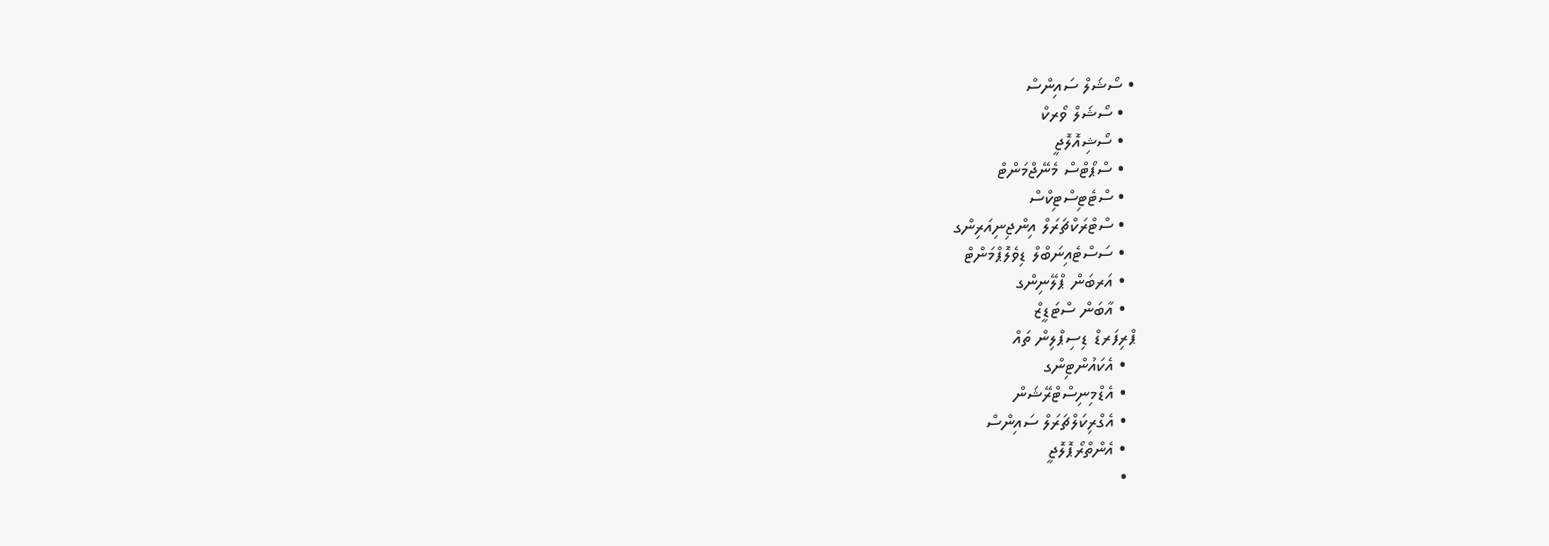• ސޯޝަލް ސައިންސް
  • ސޯޝަލް ވޯރކް
  • ސޯޝިއޮލޮޖީ
  • ސްޕޯޓްސް މެނޭޖްމަންޓް
  • ސްޓެޓިސްޓިކްސް
  • ސްޓްރަކްޗަރަލް އިންޖިނިއަރިންގ
  • ސަސްޓެއިނަބްލް ޑިވެލޮޕްމަންޓް
  • އަރބަން ޕްލޭނިންގ
  • އާބަން ސްޓަޑީޒް
ޕްރިފަރޑް ޑިސިޕްލިން ތައް
  • އެކައުންޓިންގ
  • އެޑްމިނިސްޓްރޭޝަން
  • އެގްރިކަލްޗަރަލް ސައިންސް
  • އެންތްރޯޕޮލޮޖީ
  •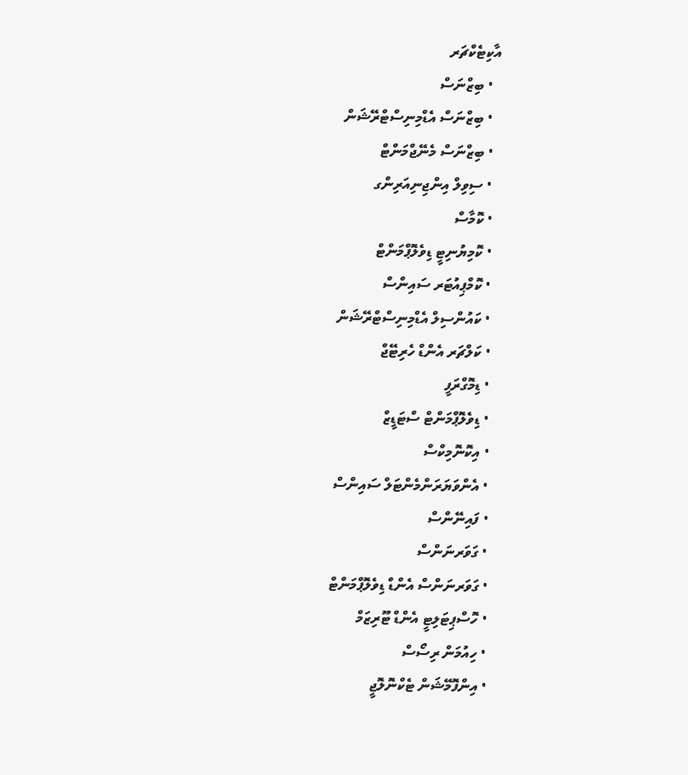އާކިޓެކްޗަރ
  • ބިޒްނަސް
  • ބިޒްނަސް އެޑްމިނިސްޓްރޭޝަން
  • ބިޒްނަސް މެނޭޖްމަންޓް
  • ސިވިލް އިންޖިނިއަރިންގ
  • ކޮމާސް
  • ކޮމިޔުނިޓީ ޑިވެލޮޕްމަންޓް
  • ކޮމްޕިއުޓަރ ސައިންސް
  • ކައުންސިލް އެޑްމިނިސްޓްރޭޝަން
  • ކަލްޗަރ އެންޑް ހެރިޓޭޖް
  • ޑިމޮގްރަފީ
  • ޑިވެލޮޕްމަންޓް ސްޓަޑީޒް
  • އިކޮނޮމިކްސް
  • އެންވަޔަރަންމެންޓަލް ސައިންސް
  • ފައިނޭންސް
  • ގަވަރނަންސް
  • ގަވަރނަންސް އެންޑް ޑިވެލޮޕްމަންޓް
  • ހޮސްޕިޓަލިޓީ އެންޑް ޓޫރިޒަމް
  • ހިއުމަން ރިސޯސް
  • އިންފޮމޭޝަން ޓެކްނޮލޮޖީ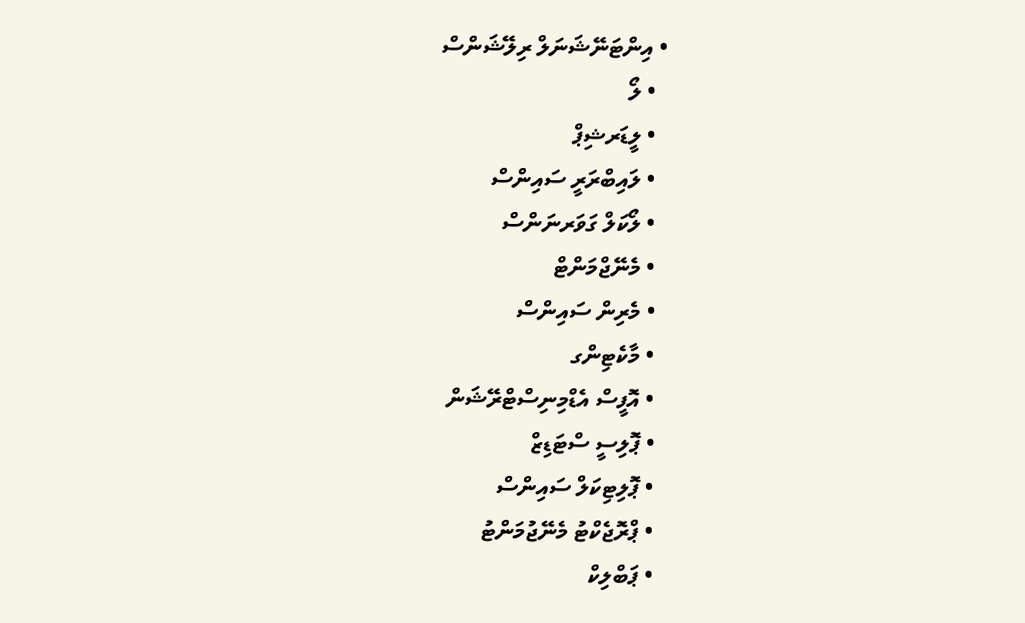• އިންޓަނޭޝަނަލް ރިލޭޝަންސް
  • ލޯ
  • ލީޑަރޝިޕް
  • ލައިބްރަރީ ސައިންސް
  • ލޯކަލް ގަވަރނަންސް
  • މެނޭޖްމަންޓް
  • މެރިން ސައިންސް
  • މާކެޓިންގ
  • އޮފީސް އެޑްމިނިސްޓްރޭޝަން
  • ޕޮލިސީ ސްޓަޑިޒް
  • ޕޮލިޓިކަލް ސައިންސް
  • ޕްރޮޖެކްޓު މެނޭޖުމަންޓު
  • ޕަބްލިކް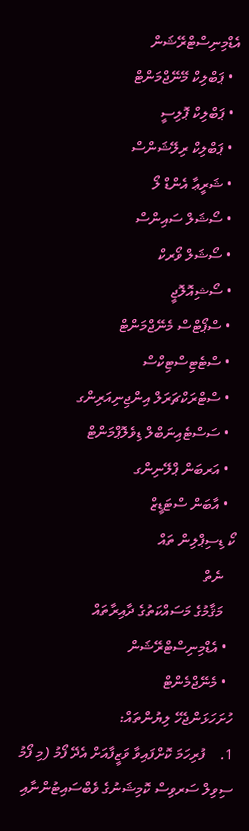އެޑްމިނިސްޓްރޭޝަން
  • ޕަބްލިކް މޭނޭޖްމަންޓް
  • ޕަބްލިކް ޕޮލިސީ
  • ޕަބްލިކް ރިލޭޝަންސް
  • ޝަރީޢާ އެންޑް ލޯ
  • ސޯޝަލް ސައިންސް
  • ސޯޝަލް ވޯރކް
  • ސޯޝިއޮލޮޖީ
  • ސްޕޯޓްސް މެނޭޖްމަންޓް
  • ސްޓެޓިސްޓިކްސް
  • ސްޓްރަކްޗަރަލް އިންޖިނިއަރިންގ
  • ސަސްޓެއިނަބްލް ޑިވެލޮޕްމަންޓް
  • އަރބަން ޕްލޭނިންގ
  • އާބަން ސްޓަޑީޒް
ކޯ ޑިސިޕްލިން ތައް
   ނެތް
   މަޤާމުގެ މަސައްކަތުގެ ދާއިރާތައް
  • އެޑްމިނިސްޓްރޭޝަން
  • މެނޭޖްމެންޓް
ހުށަހަޅަންޖެހޭ ލިޔުންތައް:
1.    ފުރިހަމަ ކޮށްފައިވާ ވަޒީފާއަށް އެދޭ ފޯމު (މި ފޯމު ސިވިލް ސަރވިސް ކޮމިޝަނުގެ ވެބްސައިޓުންނާއި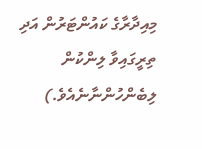މިއިދާރާގެ ކައުންޓަރުން އަދި ތިރީގައިވާ ލިންކުން ލިބެންހުންނާނެއެވެ.)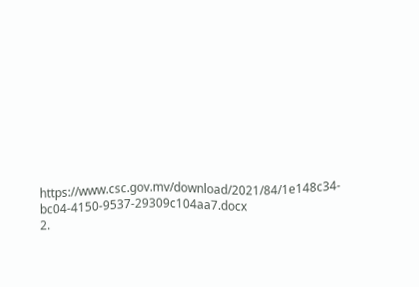https://www.csc.gov.mv/download/2021/84/1e148c34-bc04-4150-9537-29309c104aa7.docx
2.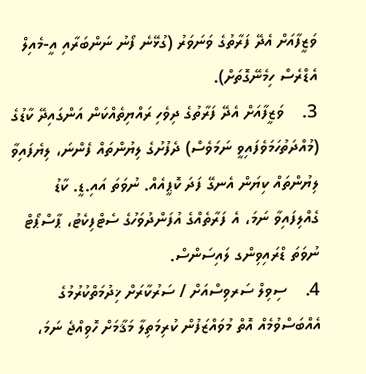ވަޒީފާއަށް އެދޭ ފަރާތުގެ ވަނަވަރު (ގުޅޭނެ ފޯނު ނަންބަރާއި އީ-މެއިލް އެޑްރެސް ހިމެނޭގޮތަށް).
3.    ވަޒީފާއަށް އެދޭ ފަރާތުގެ ދިވެހި ރައްޔިތެއްކަން އަންގައިދޭ ކާޑުގެ (މުއްދަތުހަމަވެފައިވީ ނަމަވެސް) ދެފުށުގެ ލިޔުންތައް ފެންނަ، ލިޔެފައިވާ ލިޔުންތައް ކިޔަން އެނގޭ ފަދަ ކޮޕީއެއް. ނުވަތަ އައި.ޑީ. ކާޑު ގެއްލިފައިވާ ނަމަ، އެ ފަރާތެއްގެ އުފަންދުވަހުގެ ސެޓްފިކެޓު، ޕާސްޕޯޓް ނުވަތަ ޑްރައިވިންގ ލައިސަންސް.
4.    ސިވިލް ސަރވިސްއަށް / ސަރުކާރަށް ޚިދުމަތްކުރުމުގެ އެއްބަސްވުމެއް އޮތް މުވައްޒަފުން ކުރިމަތިލާ މަޤާމަށް ހޮވިއްޖެ ނަމަ،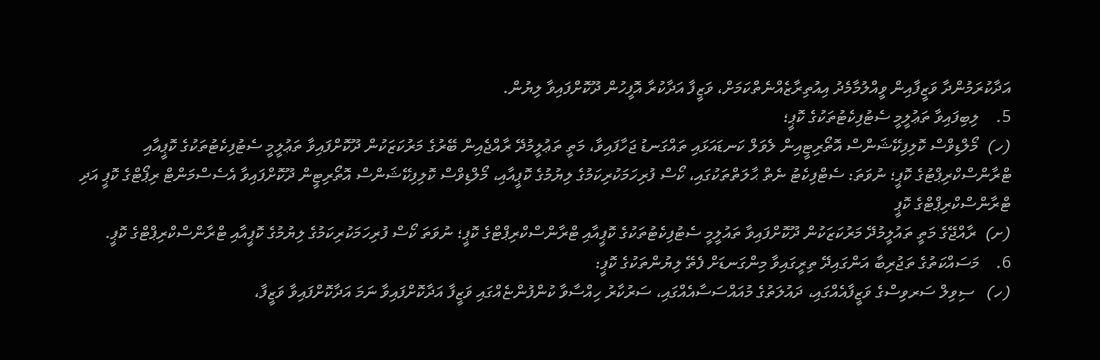އަދާކުރަމުންދާ ވަޒީފާއިން ވީއްލުމާމެދު އިއުތިރާޒެއްނެތްކަމަށް، ވަޒީފާ އަދާކުރާ އޮފީހުން ދޫކޮށްފައިވާ ލިޔުން.
5.    ލިބިފައިވާ ތަޢުލީމީ ސެޓުފިކެޓުތަކުގެ ކޮޕީ؛
(ހ)  މޯލްޑިވްސް ކޮލިފިކޭޝަންސް އޮތޯރިޓީއިން ލެވަލް ކަނޑައަޅައި ތައްގަނޑު ޖަހާފައިވާ، މަތީ ތަޢުލީމުދޭ ރާއްޖެއިން ބޭރުގެ މަރުކަޒަކުން ދޫކޮށްފައިވާ ތަޢުލީމީ ސެޓުފިކެޓުތަކުގެ ކޮޕީއާއި ޓްރާންސްކްރިޕްޓުގެ ކޮޕީ؛ ނުވަތަ: ސެޓްފިކެޓު ނެތް ޙާލަތްތަކުގައި، ކޯސް ފުރިހަމަކުރިކަމުގެ ލިޔުމުގެ ކޮޕީއާއި، މޯލްޑިވްސް ކޮލިފިކޭޝަންސް އޮތޯރިޓީން ދޫކޮށްފައިވާ އެސެސްމަންޓް ރިޕޯޓްގެ ކޮޕީ އަދި ޓްރާންސްކްރިޕްޓްގެ ކޮޕީ
(ށ)  ރާއްޖޭގެ މަތީ ތައުލީމުދޭ މަރުކަޒަކުން ދޫކޮށްފައިވާ ތައުލީމީ ސެޓުފިކެޓުތަކުގެ ކޮޕީއާއި ޓްރާންސްކްރިޕްޓްގެ ކޮޕީ؛ ނުވަތަ ކޯސް ފުރިހަމަކުރިކަމުގެ ލިޔުމުގެ ކޮޕީއާއި ޓްރާންސްކްރިޕްޓްގެ ކޮޕީ.
6.    މަސައްކަތުގެ ތަޖުރިބާ އަންގައިދޭ ތިރީގައިވާ މިންގަނޑަށް ފެތޭ ލިޔުންތަކުގެ ކޮޕީ:
(ހ)   ސިވިލް ސަރވިސްގެ ވަޒީފާއެއްގައި، ދައުލަތުގެ މުއައްސަސާއެއްގައި، ސަރުކާރު ހިއްސާވާ ކުންފުންޏެއްގައި ވަޒީފާ އަދާކޮށްފައިވާ ނަމަ އަދާކޮށްފައިވާ ވަޒީފާ،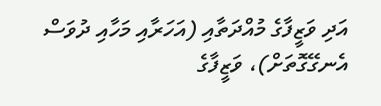އަދި ވަޒީފާގެ މުއްދަތާއި (އަހަރާއި މަހާއި ދުވަސް އެނގޭގޮތަށް)، ވަޒީފާގެ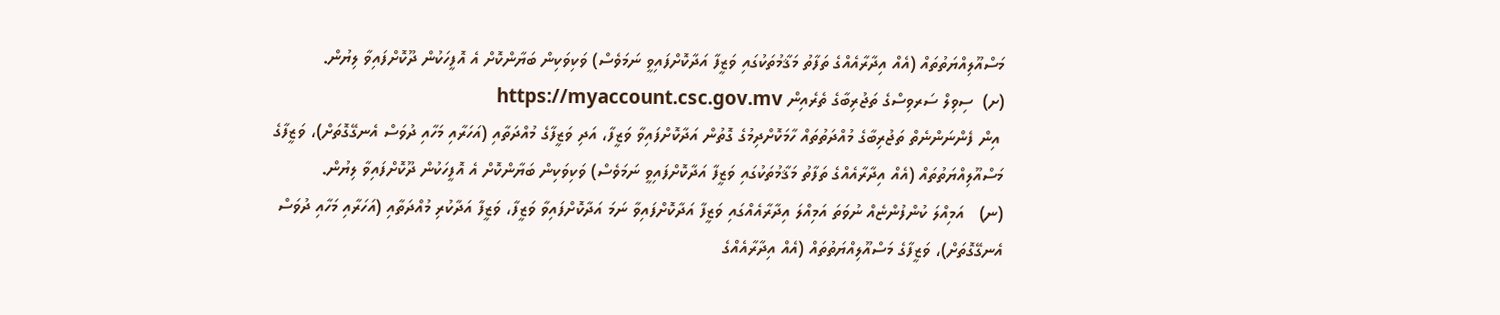މަސްއޫލިއްޔަތުތައް (އެއް އިދާރާއެއްގެ ތަފާތު މަޤާމުތަކުގައި ވަޒީފާ އަދާކޮށްފައިވީ ނަމަވެސް) ވަކިވަކިން ބަޔާންކޮށް އެ އޮފީހަކުން ދޫކޮށްފައިވާ ލިޔުން.
(ށ)  ސިވިލް ސަރވިސްގެ ތަޖުރިބާގެ ތެރެއިން https://myaccount.csc.gov.mv
 އިން ފެންނަންނެތް ތަޖުރިބާގެ މުއްދަތުތައް ހާމަކޮށްދިމުގެ ގޮތުން އަދާކޮށްފައިވާ ވަޒީފާ، އަދި ވަޒީފާގެ މުއްދަތާއި (އަހަރާއި މަހާއި ދުވަސް އެނގޭގޮތަށް)، ވަޒީފާގެ މަސްއޫލިއްޔަތުތައް (އެއް އިދާރާއެއްގެ ތަފާތު މަޤާމުތަކުގައި ވަޒީފާ އަދާކޮށްފައިވީ ނަމަވެސް) ވަކިވަކިން ބަޔާންކޮށް އެ އޮފީހަކުން ދޫކޮށްފައިވާ ލިޔުން.
(ނ)   އަމިއްލަ ކުންފުންޏެއް ނުވަތަ އަމިއްލަ އިދާރާއެއްގައި ވަޒީފާ އަދާކޮށްފައިވާ ނަމަ އަދާކޮށްފައިވާ ވަޒީފާ، ވަޒީފާ އަދާކުރި މުއްދަތާއި (އަހަރާއި މަހާއި ދުވަސް އެނގޭގޮތަށް)، ވަޒީފާގެ މަސްއޫލިއްޔަތުތައް (އެއް އިދާރާއެއްގެ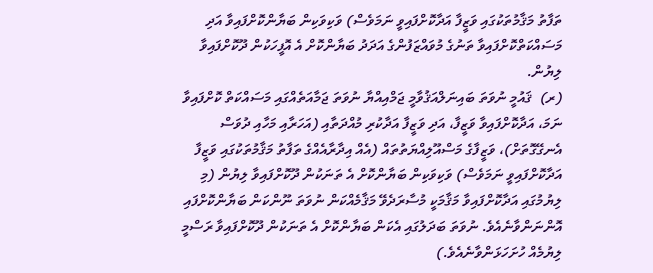ތަފާތު މަޤާމުތަކުގައި ވަޒީފާ އަދާކޮށްފައިވީ ނަމަވެސް) ވަކިވަކިން ބަޔާންކޮށްފައިވާ އަދި މަސައްކަތްކޮށްފައިވާ ތަނުގެ މުވައްޒަފުންގެ އަދަދު ބަޔާންކޮށް އެ އޮފީހަކުން ދޫކޮށްފައިވާ ލިޔުން.
(ރ)  ޤައުމީ ނުވަތަ ބައިނަލްއަޤުވާމީ ޖަމްއިއްޔާ ނުވަތަ ޖަމާއަތެއްގައި މަސައްކަތް ކޮށްފައިވާ ނަމަ، އަދާކޮށްފައިވާ ވަޒީފާ، އަދި ވަޒީފާ އަދާކުރި މުއްދަތާއި (އަހަރާއި މަހާއި ދުވަސް އެނގޭގޮތަށް)، ވަޒީފާގެ މަސްއޫލިއްޔަތުތައް (އެއް އިދާރާއެއްގެ ތަފާތު މަޤާމުތަކުގައި ވަޒީފާ އަދާކޮށްފައިވީ ނަމަވެސް) ވަކިވަކިން ބަޔާންކޮށް އެ ތަނަކުން ދޫކޮށްފައިވާ ލިޔުން (މި ލިޔުމުގައި އަދާކޮށްފައިވާ މަޤާމަކީ މުސާރަދެވޭ މަޤާމެއްކަން ނުވަތަ ނޫންކަން ބަޔާންކޮށްފައި އޮންނަންވާނެއެވެ. ނުވަތަ ބަދަލުގައި އެކަން ބަޔާންކޮށް އެ ތަނަކުން ދޫކޮށްފައިވާ ރަސްމީ ލިޔުމެއް ހުށަހަޅަންވާނެއެވެ.)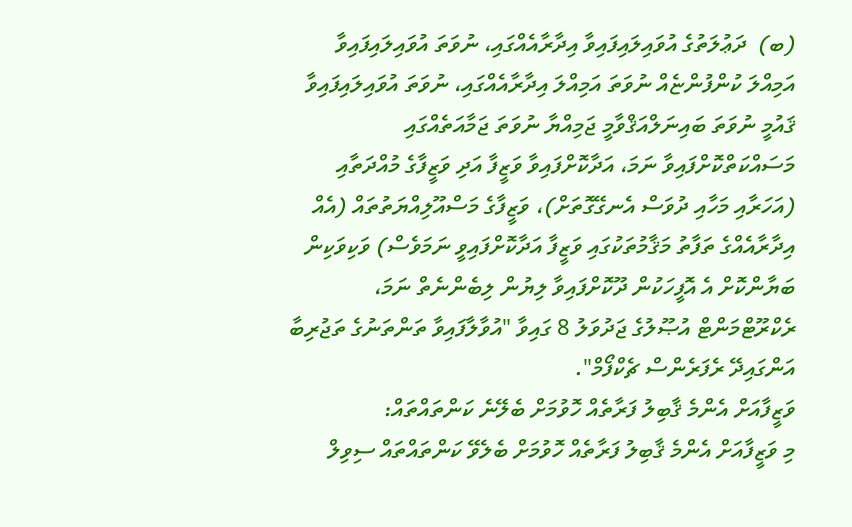(ބ)  ދަޢުލަތުގެ އުވައިލައިފައިވާ އިދާރާއެއްގައި، ނުވަތަ އުވައިލައިފައިވާ އަމިއްލަ ކުންފުންޏެއް ނުވަތަ އަމިއްލަ އިދާރާއެއްގައި، ނުވަތަ އުވައިލައިފައިވާ ޤައުމީ ނުވަތަ ބައިނަލްއަޤްވާމީ ޖަމިއްޔާ ނުވަތަ ޖަމާއަތެއްގައި މަސައްކަތްކޮށްފައިވާ ނަމަ، އަދާކޮށްފައިވާ ވަޒީފާ އަދި ވަޒީފާގެ މުއްދަތާއި (އަހަރާއި މަހާއި ދުވަސް އެނގޭގޮތަށް)، ވަޒީފާގެ މަސްއޫލިއްޔަތުތައް (އެއް އިދާރާއެއްގެ ތަފާތު މަޤާމުތަކުގައި ވަޒީފާ އަދާކޮށްފައިވީ ނަމަވެސް) ވަކިވަކިން ބަޔާންކޮށް އެ އޮފީހަކުން ދޫކޮށްފައިވާ ލިޔުން ލިބެންނެތް ނަމަ، ރެކްރޫޓްމަންޓް އުޞޫލުގެ ޖަދުވަލު 8 ގައިވާ "އުވާލާފައިވާ ތަންތަނުގެ ތަޖުރިބާ އަންގައިދޭ ރެފަރެންސް ޗެކްފޯމް".
ވަޒީފާއަށް އެންމެ ޤާބިލު ފަރާތެއް ހޮވުމަށް ބެލޭނެ ކަންތައްތައް:
މި ވަޒީފާއަށް އެންމެ ޤާބިލު ފަރާތެއް ހޮވުމަށް ބެލެވޭ ކަންތައްތައް ސިވިލް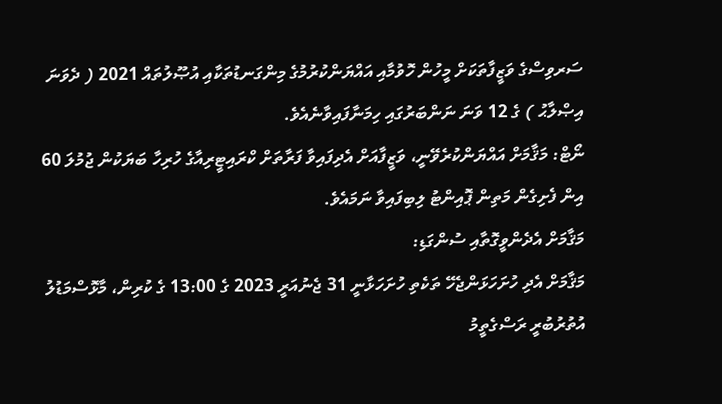ސަރވިސްގެ ވަޒީފާތަކަށް މީހުން ހޮވުމާއި އައްޔަންކުރުމުގެ މިންގަނޑުތަކާއި އުޞޫލުތައް 2021 ( ދެވަނަ އިޞްލާޙު ) ގެ 12 ވަނަ ނަންބަރުގައި ހިމަނާފައިވާނެއެވެ.
ނޯޓް: މަޤާމަށް އައްޔަންކުރެވޭނީ، ވަޒީފާއަށް އެދިފައިވާ ފަރާތަށް ކްރައިޓީރިއާގެ ހުރިހާ ބަޔަކުން ޖުމުލަ 60 އިން ފެށިގެން މަތިން ޕޮއިންޓު ލިބިފައިވާ ނަމައެވެ.
މަޤާމަށް އެދެންވީގޮތާއި ސުންގަޑި:
މަޤާމަށް އެދި ހުށަހަޅަންޖެހޭ ތަކެތި ހުށަހަޅާނީ 31 ޖެނުއަރީ 2023 ގެ 13:00 ގެ ކުރިން، މާޅޮސްމަޑުލު އުތުރުބުރީ ރަސްގެތީމު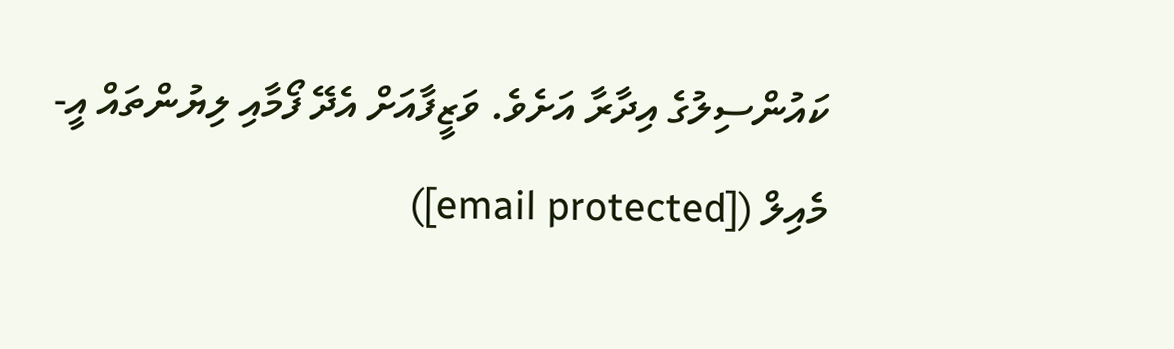ކައުންސިލުގެ އިދާރާ އަށެވެ. ވަޒީފާއަށް އެދޭ ފޯމާއި ލިޔުންތައް އީ-މެއިލް ([email protected])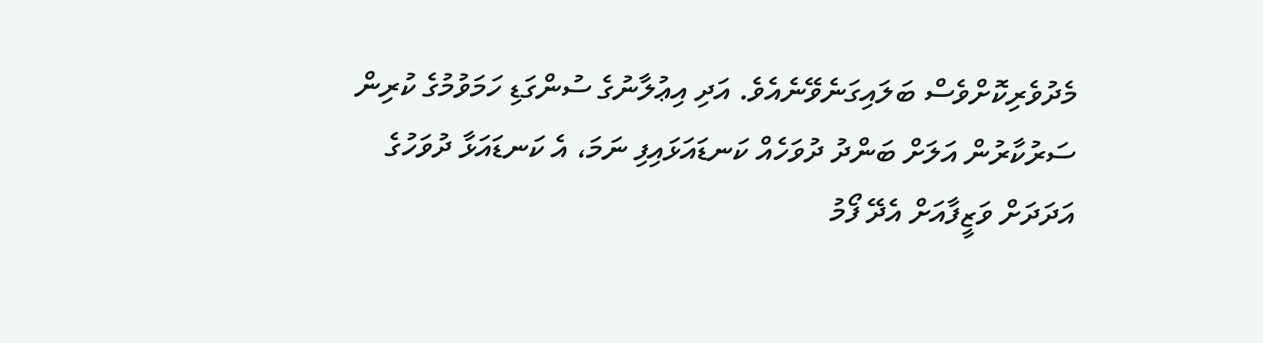މެދުވެރިކޮށްވެސް ބަލައިގަނެވޭނެއެވެ. އަދި އިޢުލާނުގެ ސުންގަޑި ހަމަވުމުގެ ކުރިން ސަރުކާރުން އަލަށް ބަންދު ދުވަހެއް ކަނޑައަޅައިފި ނަމަ، އެ ކަނޑައަޅާ ދުވަހުގެ އަދަދަށް ވަޒީފާއަށް އެދޭ ފޯމު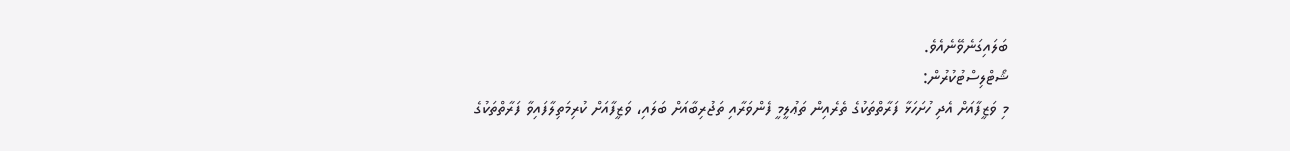ބަލައިގަނެވޭނެއެވެ.
ޝޯޓްލިސްޓުކުރުން:
މި ވަޒީފާއަށް އެދި ހުށަހަޅާ ފަރާތްތަކުގެ ތެރެއިން ތަޢުލީމީ ފެންވަރާއި ތަޖުރިބާއަށް ބަލައި، ވަޒީފާއަށް ކުރިމަތިލާފައިވާ ފަރާތްތަކުގެ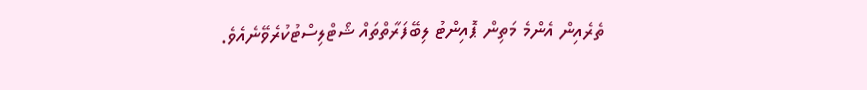ތެރެއިން އެންމެ މަތިން ޕޮއިންޓު ލިބޭފަރާތްތައް ޝޯޓްލިސްޓުކުރެވޭނެއެވެ.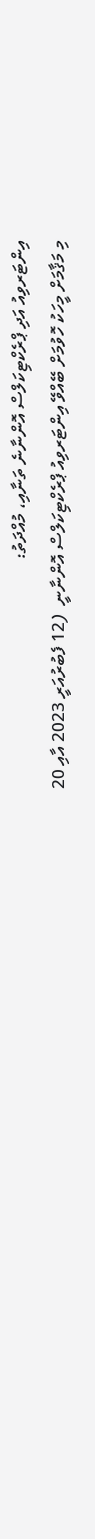އިންޓަރވިއު އަދި ޕްރެކްޓިކަލްސް އޮންނާނެ ތަނާއި، މުއްދަތު:
މި މަޤާމަށް މީހަކު ހޮވުމަށް ބޭއްވޭ އިންޓަރވިއު ޕްރެކްޓިކަލްސް އޮންނާނީ  (12 ފެބުރުއަރީ 2023 އާއި 20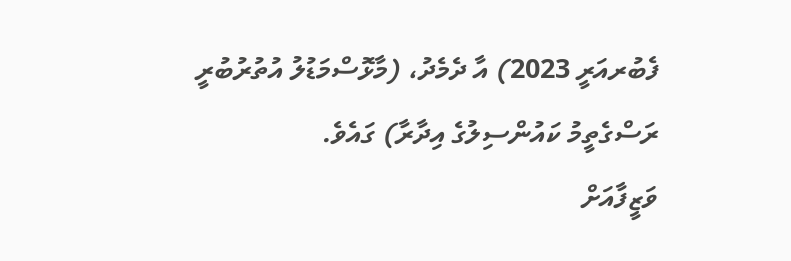ފެބުރއަރީ 2023) އާ ދެމެދު، (މާޅޮސްމަޑުލު އުތުރުބުރީ ރަސްގެތީމު ކައުންސިލުގެ އިދާރާ) ގައެވެ.
ވަޒީފާއަށް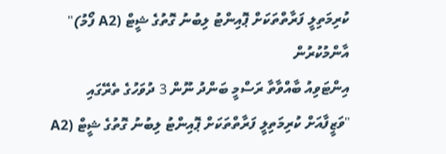ކުރިމަތިލީ ފަރާތްތަކަށް ޕޮއިންޓު ލިބުނު ގޮތުގެ ޝީޓް (A2 ފޯމު)" އާންމުކުރުން
އިންޓަވިއު ބާއްވާތާ ރަސްމީ ބަންދު ނޫން 3 ދުވަހުގެ ތެރޭގައި "ވަޒީފާއަށް ކުރިމަތިލީ ފަރާތްތަކަށް ޕޮއިންޓު ލިބުނު ގޮތުގެ ޝީޓް (A2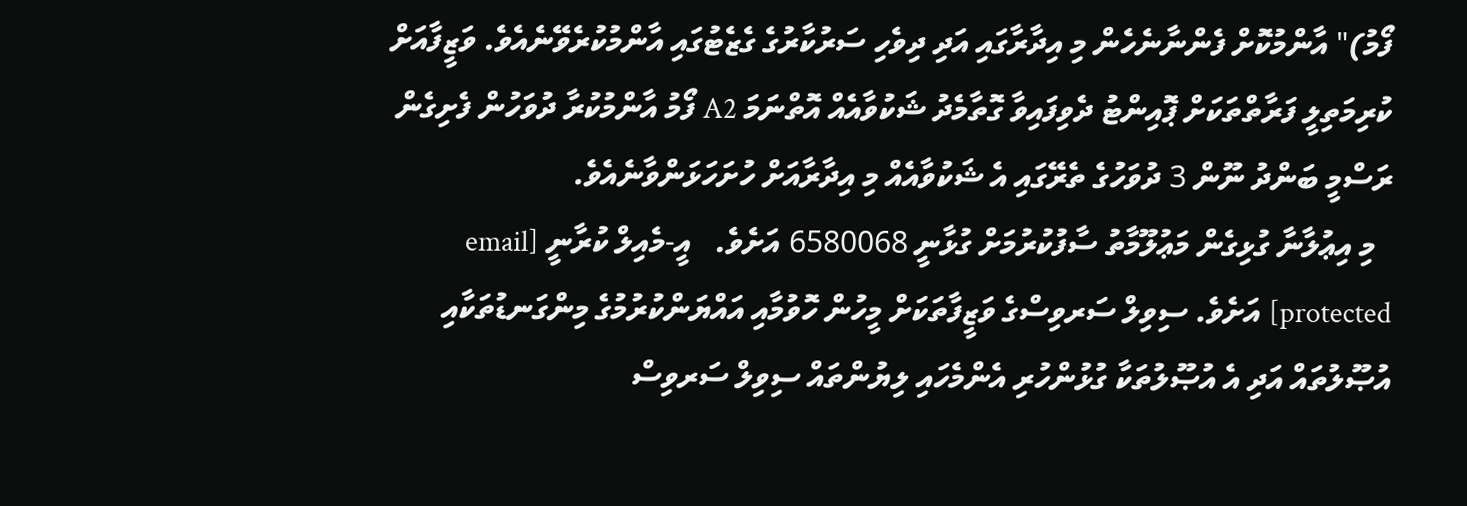ފޯމު)" އާންމުކޮށް ފެންނާނެހެން މި އިދާރާގައި އަދި ދިވެހި ސަރުކާރުގެ ގެޒެޓުގައި އާންމުކުރެވޭނެއެވެ. ވަޒީފާއަށް ކުރިމަތިލީ ފަރާތްތަކަށް ޕޮއިންޓު ދެވިފައިވާ ގޮތާމެދު ޝަކުވާއެއް އޮތްނަމަ A2 ފޯމު އާންމުކުރާ ދުވަހުން ފެށިގެން ރަސްމީ ބަންދު ނޫން 3 ދުވަހުގެ ތެރޭގައި އެ ޝަކުވާއެއް މި އިދާރާއަށް ހުށަހަޅަންވާނެއެވެ.
  މި އިޢުލާނާ ގުޅިގެން މަޢުލޫމާތު ސާފުކުރުމަށް ގުޅާނީ 6580068 އަށެވެ.   އީ-މެއިލް ކުރާނީ [email protected] އަށެވެ. ސިވިލް ސަރވިސްގެ ވަޒީފާތަކަށް މީހުން ހޮވުމާއި އައްޔަންކުރުމުގެ މިންގަނޑުތަކާއި އުޞޫލުތައް އަދި އެ އުޞޫލުތަކާ ގުޅުންހުރި އެންމެހައި ލިޔުންތައް ސިވިލް ސަރވިސް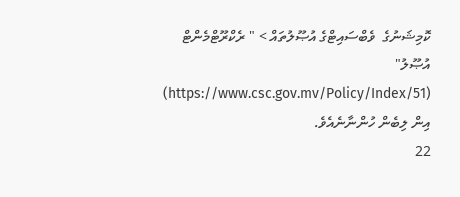ކޮމިޝަނުގެ  ވެބްސައިޓްގެ އުޞޫލުތައް > " ރެކްރޫޓްމެންޓް އުޞޫލު"  (https://www.csc.gov.mv/Policy/Index/51) އިން ލިބެން ހުންނާނެއެވެ.
22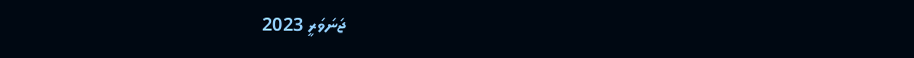ޖަނަވަރީ 2023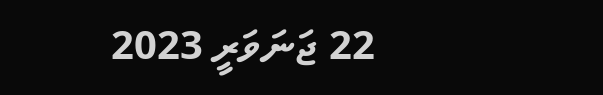22 ޖަނަވަރީ 2023